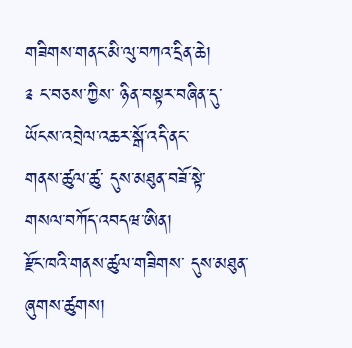གཟིགས་གནང་མི་ལུ་བཀའ་དྲིན་ཆེ།
༉ ང་བཅས་ཀྱིས་ ཉིན་བསྟར་བཞིན་དུ་
ཡོངས་འབྲེལ་འཆར་སྒོ་འདི་ནང་
གནས་ཚུལ་ཚུ་ དུས་མཐུན་བཟོ་སྟེ་ གསལ་བཀོད་འབདཝ་ཨིན།
རྫོང་ཁའི་གནས་ཚུལ་གཟིགས་ དུས་མཐུན་ཞུགས་ཚུགས།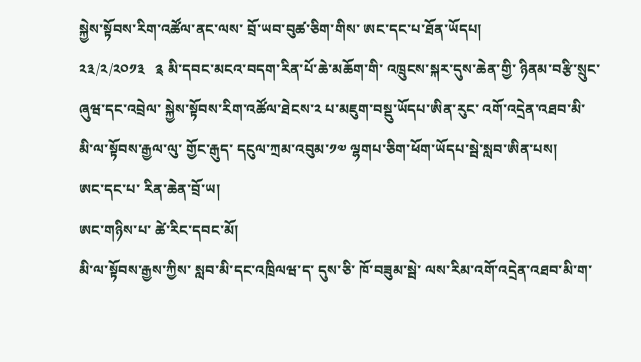སྐྱེས་སྟོབས་རིག་འཚོལ་ནང་ལས་ བྲོ་ཡབ་བུཚ་ཅིག་གིས་ ཨང་དང་པ་ཐོན་ཡོདཔ།
༢༣/༢/༢༠༡༣   ༉ མི་དབང་མངའ་བདག་རིན་པོ་ཆེ་མཆོག་གི་ འཁྲུངས་སྐར་དུས་ཆེན་གྱི་ ཉིནམ་བརྩི་སྲུང་ཞུཝ་དང་འབྲེལ་ སྐྱེས་སྟོབས་རིག་འཚོལ་ཐེངས་༢ པ་མཇུག་བསྡུ་ཡོདཔ་ཨིན་རུང་ འགོ་འདྲེན་འཐབ་མི་ མི་ལ་སྟོབས་རྒྱལ་ལུ་ གྱོང་རྒུད་ དངུལ་ཀྲམ་འབུམ་༡༧ ལྷགཔ་ཅིག་ཕོག་ཡོདཔ་སྦེ་སླབ་ཨིན་པས།
ཨང་དང་པ་ རིན་ཆེན་བྲོ་ཡ།
ཨང་གཉིས་པ་ ཚེ་རིང་དབང་མོ།
མི་ལ་སྟོབས་རྒྱས་ཀྱིས་ སླབ་མི་དང་འཁྲིལཝ་ད་ དུས་ཅི་ ཁོ་བཟུམ་སྦེ་ ལས་རིམ་འགོ་འདྲེན་འཐབ་མི་ག་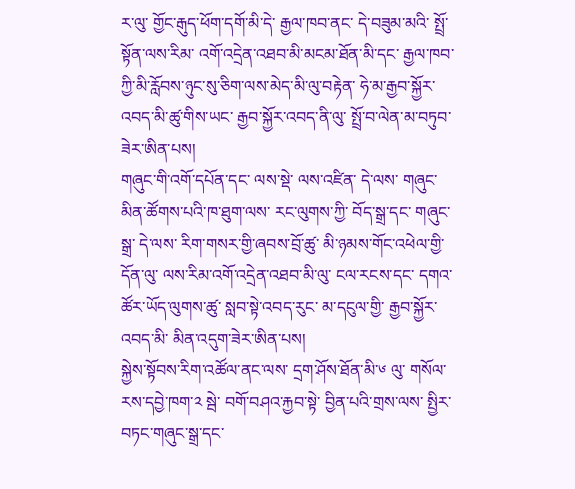ར་ལུ་ གྱོང་རྒུད་ཕོག་དགོ་མི་དེ་ རྒྱལ་ཁབ་ནང་ དེ་བཟུམ་མའི་ སྤྲོ་སྟོན་ལས་རིམ་ འགོ་འདྲེན་འཐབ་མི་མངམ་ཐོན་མི་དང་ རྒྱལ་ཁབ་ཀྱི་མི་རློབས་ཉུང་སུ་ཅིག་ལས་མེད་མི་ལུ་བརྟེན་ ཧེ་མ་རྒྱབ་སྐྱོར་འབད་མི་ཚུ་གིས་ཡང་ རྒྱབ་སྐྱོར་འབད་ནི་ལུ་ སྤྲོ་བ་ལེན་མ་བཏུབ་ཟེར་ཨིན་པས།
གཞུང་གི་འགོ་དཔོན་དང་ ལས་སྡེ་ ལས་འཛིན་ དེ་ལས་ གཞུང་མིན་ཚོགས་པའི་ཁ་ཐུག་ལས་ རང་ལུགས་ཀྱི་ བོད་སྒྲ་དང་ གཞུང་སྒྲ་ དེ་ལས་ རིག་གསར་གྱི་ཞབས་བྲོ་ཚུ་ མི་ཉམས་གོང་འཕེལ་གྱི་དོན་ལུ་ ལས་རིམ་འགོ་འདྲེན་འཐབ་མི་ལུ་ ངལ་རངས་དང་ དགའ་ཚོར་ཡོད་ལུགས་ཚུ་ སླབ་སྟེ་འབད་རུང་ མ་དངུལ་གྱི་ རྒྱབ་སྐྱོར་འབད་མི་ མིན་འདུག་ཟེར་ཨིན་པས།
སྐྱེས་སྟོབས་རིག་འཚོལ་ནང་ལས་ དྲག་ཤོས་ཐོན་མི་༦ ལུ་ གསོལ་རས་དབྱེ་ཁག་༢ སྦེ་ བགོ་བཤའ་རྐྱབ་སྟེ་ བྱིན་པའི་གྲས་ལས་ སྤྱིར་བཏང་གཞུང་སྒྲ་དང་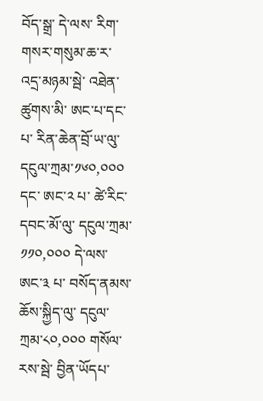བོད་སྒྲ་ དེ་ལས་ རིག་གསར་གསུམ་ཆ་ར་ འདྲ་མཉམ་སྦེ་ འཐེན་ཚུགས་མི་ ཨང་པ་དང་པ་ རིན་ཆེན་བྲོ་ཡ་ལུ་ དངུལ་ཀྲམ་༡༦༠,༠༠༠ དང་ ཨང་༢ པ་ ཚེ་རིང་དབང་མོ་ལུ་ དངུལ་ཀྲམ་༡༡༠,༠༠༠ དེ་ལས་ ཨང་༣ པ་ བསོད་ནམས་ཆོས་སྐྱིད་ལུ་ དངུལ་ཀྲམ་༨༠,༠༠༠ གསོལ་རས་སྦེ་ བྱིན་ཡོདཔ་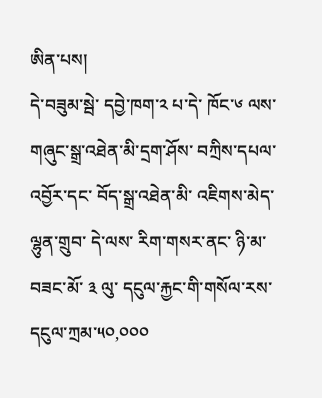ཨིན་པས།
དེ་བཟུམ་སྦེ་ དབྱེ་ཁག་༢ པ་དེ་ ཁོང་༦ ལས་ གཞུང་སྒྲ་འཐེན་མི་དྲག་ཤོས་ བཀྲིས་དཔལ་འབྱོར་དང་ བོད་སྒྲ་འཐེན་མི་ འཇིགས་མེད་ལྷུན་གྲུབ་ དེ་ལས་ རིག་གསར་ནང་ ཉི་མ་བཟང་མོ་ ༣ ལུ་ དངུལ་རྐྱང་གི་གསོལ་རས་ དངུལ་ཀྲམ་༥༠,༠༠༠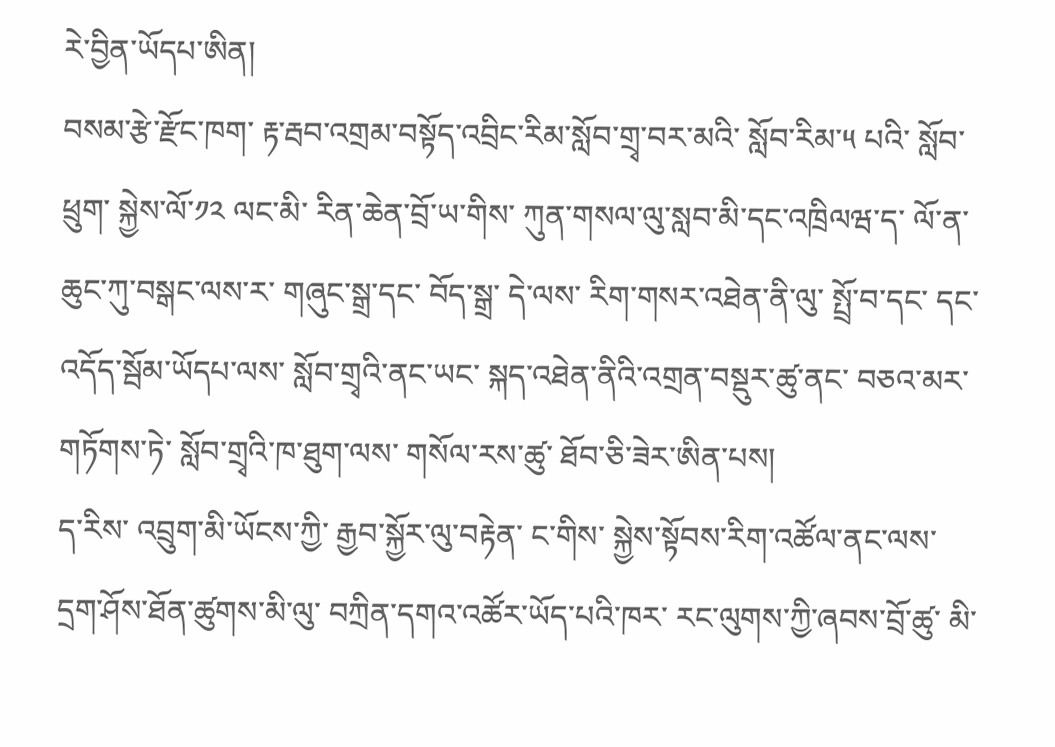རེ་བྱིན་ཡོདཔ་ཨིན།
བསམ་རྩེ་རྫོང་ཁག་ རྟ་རྦབ་འགྲམ་བསྟོད་འབྲིང་རིམ་སློབ་གྲྭ་བར་མའི་ སློབ་རིམ་༥ པའི་ སློབ་ཕྲུག་ སྐྱེས་ལོ་༡༢ ལང་མི་ རིན་ཆེན་བྲོ་ཡ་གིས་ ཀུན་གསལ་ལུ་སླབ་མི་དང་འཁྲིལཝ་ད་ ལོ་ན་ཆུང་ཀུ་བསྒང་ལས་ར་ གཞུང་སྒྲ་དང་ བོད་སྒྲ་ དེ་ལས་ རིག་གསར་འཐེན་ནི་ལུ་ སྤྲོ་བ་དང་ དང་འདོད་སྦོམ་ཡོདཔ་ལས་ སློབ་གྲྭའི་ནང་ཡང་ སྐད་འཐེན་ནིའི་འགྲན་བསྡུར་ཚུ་ནང་ བཅའ་མར་གཏོགས་ཏེ་ སློབ་གྲྭའི་ཁ་ཐུག་ལས་ གསོལ་རས་ཚུ་ ཐོབ་ཅི་ཟེར་ཨིན་པས།
ད་རིས་ འབྲུག་མི་ཡོངས་ཀྱི་ རྒྱབ་སྐྱོར་ལུ་བརྟེན་ ང་གིས་ སྐྱེས་སྟོབས་རིག་འཚོལ་ནང་ལས་ དྲག་ཤོས་ཐོན་ཚུགས་མི་ལུ་ བཀྲིན་དགའ་འཚོར་ཡོད་པའི་ཁར་ རང་ལུགས་ཀྱི་ཞབས་བྲོ་ཚུ་ མི་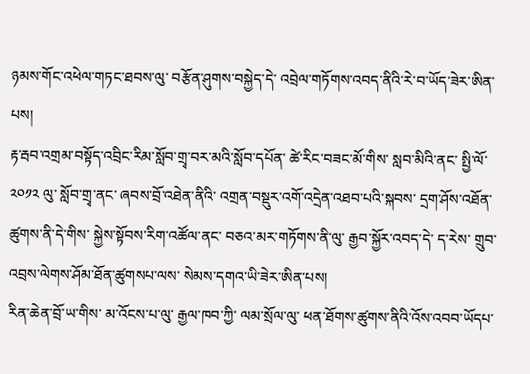ཉམས་གོང་འཕེལ་གཏང་ཐབས་ལུ་ བརྩོན་ཤུགས་བསྐྱེད་དེ་ འབྲེལ་གཏོགས་འབད་ནིའི་རེ་བ་ཡོད་ཟེར་ཨིན་པས།
རྟ་རྦབ་འགྲམ་བསྟོད་འབྲིང་རིམ་སློབ་གྲྭ་བར་མའི་སློབ་དཔོན་ ཚེ་རིང་བཟང་མོ་གིས་ སླབ་མིའི་ནང་ སྤྱི་ལོ་༢༠༡༢ ལུ་ སློབ་གྲྭ་ནང་ ཞབས་བྲོ་འཐེན་ནིའི་ འགྲན་བསྡུར་འགོ་འདྲེན་འཐབ་པའི་སྐབས་ དྲག་ཤོས་འཐོན་ཚུགས་ནི་དེ་གིས་ སྐྱེས་སྟོབས་རིག་འཚོལ་ནང་ བཅའ་མར་གཏོགས་ནི་ལུ་ རྒྱབ་སྐྱོར་འབད་དེ་ ད་རེས་ གྲུབ་འབྲས་ལེགས་ཤོམ་ཐོན་ཚུགསཔ་ལས་ སེམས་དགའ་ཡི་ཟེར་ཨིན་པས།
རིན་ཆེན་བྲོ་ཡ་གིས་ མ་འོངས་པ་ལུ་ རྒྱལ་ཁབ་ཀྱི་ ལམ་སྲོལ་ལུ་ ཕན་ཐོགས་ཚུགས་ནིའི་འོས་འབབ་ཡོདཔ་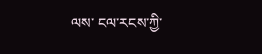ལས་ ངལ་རངས་ཀྱི་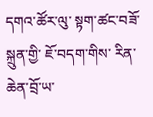དགའ་ཚོར་ལུ་ སྟག་ཚང་བཟོ་སྐྲུན་གྱི་ ཇོ་བདག་གིས་ རིན་ཆེན་བྲོ་ཡ་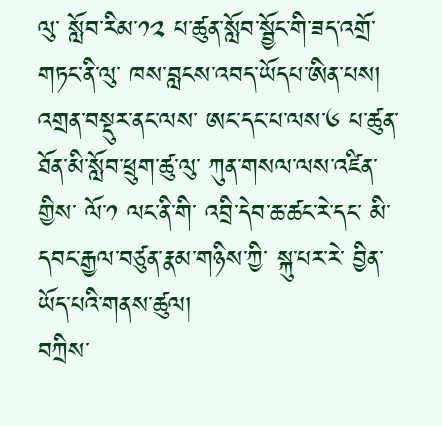ལུ་ སློབ་རིམ་༡༢ པ་ཚུན་སློབ་སྦྱོང་གི་ཟད་འགྲོ་ གཏང་ནི་ལུ་ ཁས་བླངས་འབད་ཡོདཔ་ཨིན་པས།
འགྲན་བསྡུར་ནང་ལས་ ཨང་དང་པ་ལས་༦ པ་ཚུན་ ཐོན་མི་སློབ་ཕྲུག་ཚུ་ལུ་ ཀུན་གསལ་ལས་འཛིན་གྱིས་ ལོ་༡ ལང་ནི་གི་ འབྲི་དེབ་ཆ་ཚང་རེ་དང་ མི་དབང་རྒྱལ་བཙུན་རྣམ་གཉིས་ཀྱི་ སྐུ་པར་རེ་ བྱིན་ཡོད་པའི་གནས་ཚུལ།
བཀྲིས་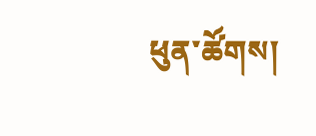ཕུན་ཚོགས།